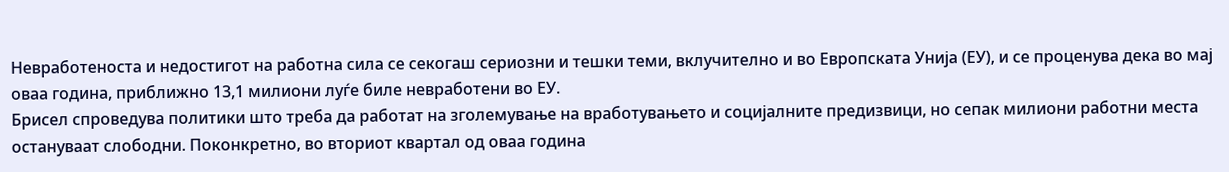Невработеноста и недостигот на работна сила се секогаш сериозни и тешки теми, вклучително и во Европската Унија (ЕУ), и се проценува дека во мај оваа година, приближно 13,1 милиони луѓе биле невработени во ЕУ.
Брисел спроведува политики што треба да работат на зголемување на вработувањето и социјалните предизвици, но сепак милиони работни места остануваат слободни. Поконкретно, во вториот квартал од оваа година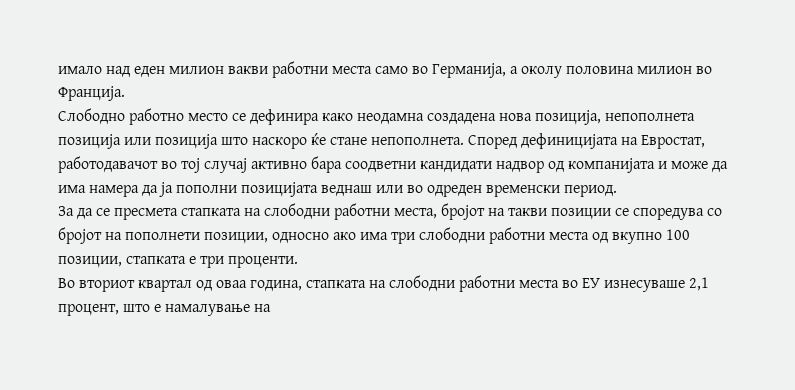имало над еден милион вакви работни места само во Германија, а околу половина милион во Франција.
Слободно работно место се дефинира како неодамна создадена нова позиција, непополнета позиција или позиција што наскоро ќе стане непополнета. Според дефиницијата на Евростат, работодавачот во тој случај активно бара соодветни кандидати надвор од компанијата и може да има намера да ја пополни позицијата веднаш или во одреден временски период.
За да се пресмета стапката на слободни работни места, бројот на такви позиции се споредува со бројот на пополнети позиции, односно ако има три слободни работни места од вкупно 100 позиции, стапката е три проценти.
Во вториот квартал од оваа година, стапката на слободни работни места во ЕУ изнесуваше 2,1 процент, што е намалување на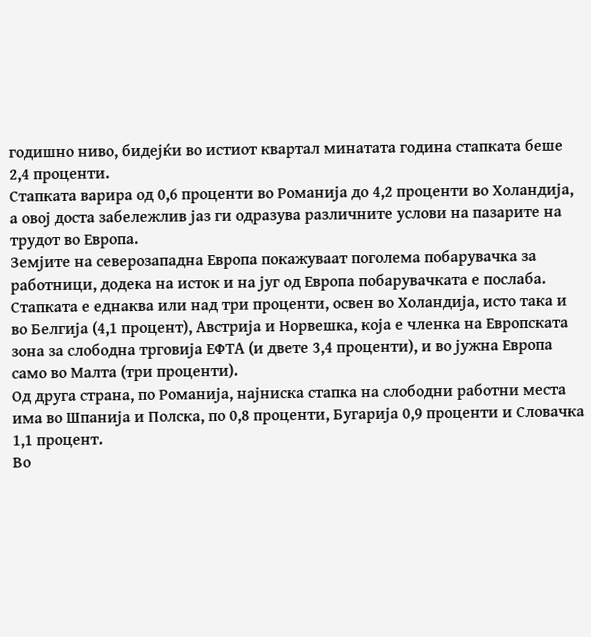годишно ниво, бидејќи во истиот квартал минатата година стапката беше 2,4 проценти.
Стапката варира од 0,6 проценти во Романија до 4,2 проценти во Холандија, а овој доста забележлив јаз ги одразува различните услови на пазарите на трудот во Европа.
Земјите на северозападна Европа покажуваат поголема побарувачка за работници, додека на исток и на југ од Европа побарувачката е послаба.
Стапката е еднаква или над три проценти, освен во Холандија, исто така и во Белгија (4,1 процент), Австрија и Норвешка, која е членка на Европската зона за слободна трговија ЕФТА (и двете 3,4 проценти), и во јужна Европа само во Малта (три проценти).
Од друга страна, по Романија, најниска стапка на слободни работни места има во Шпанија и Полска, по 0,8 проценти, Бугарија 0,9 проценти и Словачка 1,1 процент.
Во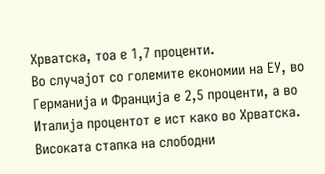Хрватска, тоа е 1,7 проценти.
Во случајот со големите економии на ЕУ, во Германија и Франција е 2,5 проценти, а во Италија процентот е ист како во Хрватска.
Високата стапка на слободни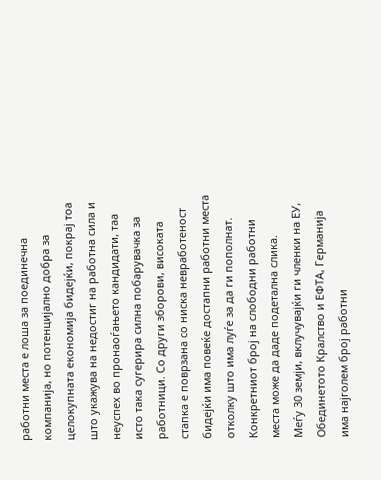работни места е лоша за поединечна компанија, но потенцијално добра за целокупната економија бидејќи, покрај тоа што укажува на недостиг на работна сила и неуспех во пронаоѓањето кандидати, таа исто така сугерира силна побарувачка за работници. Со други зборови, високата стапка е поврзана со ниска невработеност бидејќи има повеќе достапни работни места отколку што има луѓе за да ги пополнат.
Конкретниот број на слободни работни места може да даде подетална слика.
Меѓу 30 земји, вклучувајќи ги членки на ЕУ, Обединетото Кралство и ЕФТА, Германија има најголем број работни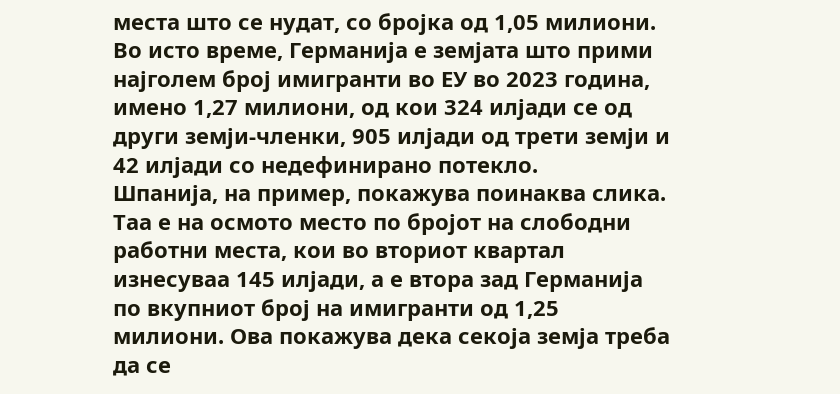места што се нудат, со бројка од 1,05 милиони. Во исто време, Германија е земјата што прими најголем број имигранти во ЕУ во 2023 година, имено 1,27 милиони, од кои 324 илјади се од други земји-членки, 905 илјади од трети земји и 42 илјади со недефинирано потекло.
Шпанија, на пример, покажува поинаква слика. Таа е на осмото место по бројот на слободни работни места, кои во вториот квартал изнесуваа 145 илјади, а е втора зад Германија по вкупниот број на имигранти од 1,25 милиони. Ова покажува дека секоја земја треба да се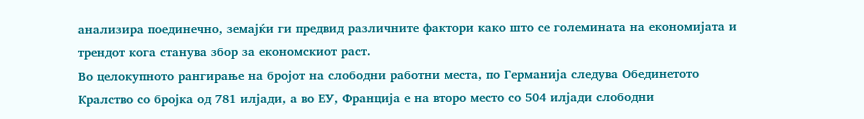анализира поединечно, земајќи ги предвид различните фактори како што се големината на економијата и трендот кога станува збор за економскиот раст.
Во целокупното рангирање на бројот на слободни работни места, по Германија следува Обединетото Кралство со бројка од 781 илјади, а во ЕУ, Франција е на второ место со 504 илјади слободни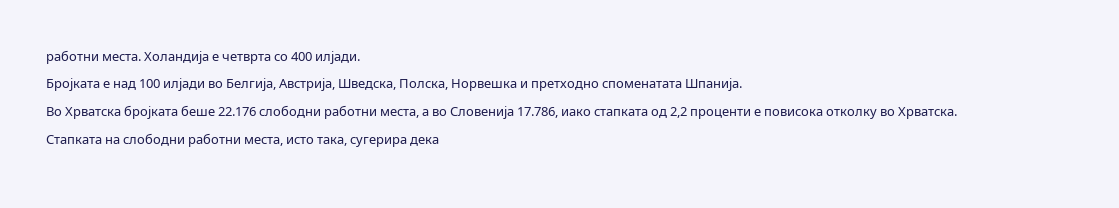работни места. Холандија е четврта со 400 илјади.
Бројката е над 100 илјади во Белгија, Австрија, Шведска, Полска, Норвешка и претходно споменатата Шпанија.
Во Хрватска бројката беше 22.176 слободни работни места, а во Словенија 17.786, иако стапката од 2,2 проценти е повисока отколку во Хрватска.
Стапката на слободни работни места, исто така, сугерира дека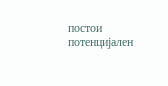постои потенцијален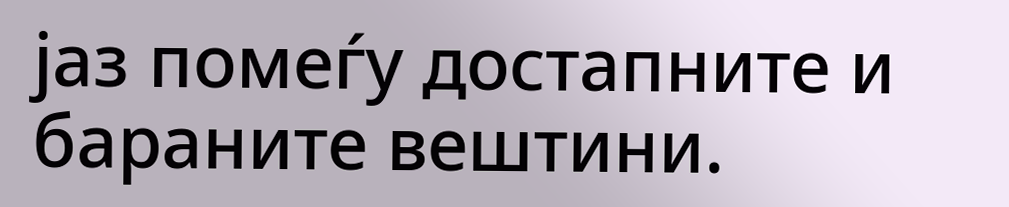јаз помеѓу достапните и бараните вештини.